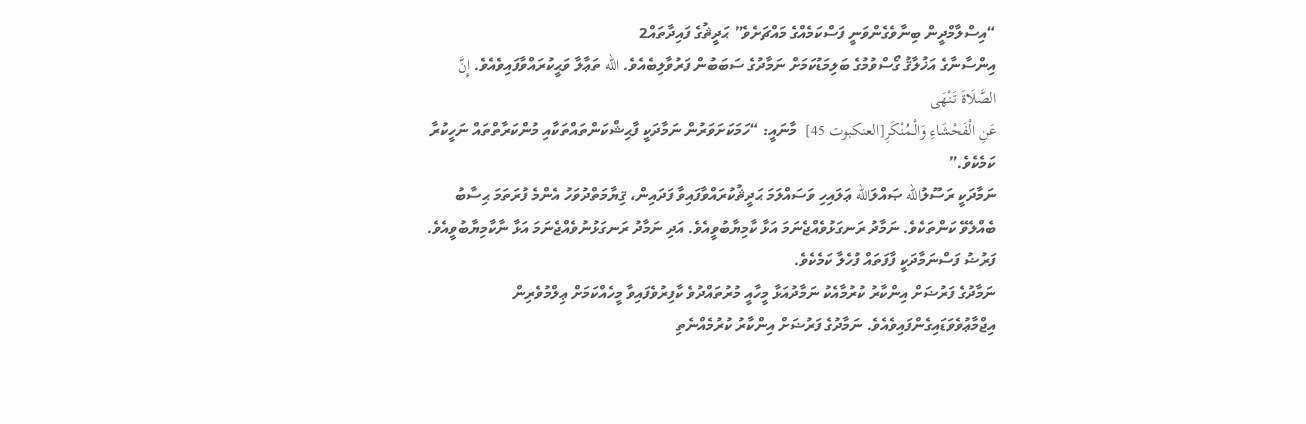“އިސްލާމްދީން ބިނާވެގެންވަނީ ފަސްކަމެއްގެ މައްޗަށެވެ” ޙަދީޘުގެ ފައިދާތައް2
އިންސާނާގެ އަޚުލާޤު ގޯސްވުމުގެ ބަލިމަޑުކަމަށް ނަމާދުގެ ސަބަބުން ފަރުވާލިބެއެވެ. الله ތަޢާލާ ވަޙީކުރައްވާފައިވެއެވެ. إِنَّ الصَّلَاةَ تَنْهَى
عَنِ الْفَحْشَاءِ وَالْـمُنْكَرِ[العنكبوت 45]  މާނައީ: “ހަމަކަށަވަރުން ނަމާދަކީ ފާޙިޝްކަންތައްތަކާއި މުންކަރާތްތައް ނަހީކުރާ ކަމެކެވެ.”
ނަމާދަކީ ރަސޫލުالله ޞައްލަالله ޢަލައިހި ވަސައްލަމަ ޙަދީޘުކުރައްވާފައިވާ ފަދައިން، ޤިޔާމަތްދުވަހު އެންމެ ފުރަތަމަ ޙިސާބު ބެއްލެވޭ ކަންތަކެވެ. ނަމާދު ރަނގަޅުވެއްޖެނަމަ އަޅާ ކާމިޔާބުވީއެވެ. އަދި ނަމާދު ރަނގަޅުނުވެއްޖެނަމަ އަޅާ ނާކާމިޔާބުވީއެވެ.
ފަރުޟު ފަސްނަމާދަކީ ފާފަތައް ފުހެލާ ކަމެކެވެ.
ނަމާދުގެ ފަރުޟަށް އިންކާރު ކުރުމާއެކު ނަމާދުއަޅާ މީހާއީ މުރުތައްދުވެ ކާފިރުވެފައިވާ މީހެއްކަމަށް ޢިލްމުވެރިން އިޖްމާޢުވެވަޑައިގެންފައިވެއެވެ. ނަމާދުގެ ފަރުޟަށް އިންކާރު ކުރުމެއްނެތި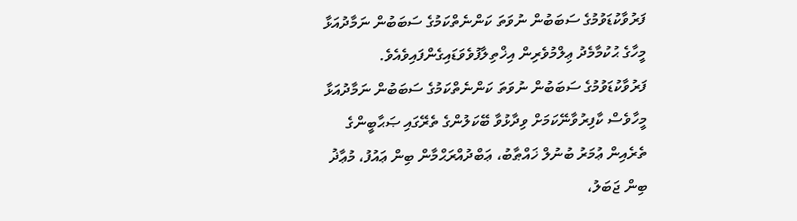ފަރުވާކުޑަވުމުގެ ސަބަބުން ނުވަތަ ކަންނެތްކަމުގެ ސަބަބުން ނަމާދުއަޅާ މީހާގެ ޙުކުމާމެދު ޢިލްމުވެރިން އިޚްތިލާފުވެވަޑައިގެންފައިވެއެވެ.
ފަރުވާކުޑަވުމުގެ ސަބަބުން ނުވަތަ ކަންނެތްކަމުގެ ސަބަބުން ނަމާދުއަޅާ މީހާވެސް ކާފިރުވާނޭކަމަށް ވިދާޅުވާ ބޭކަލުންގެ ތެރޭގައި ޞަޙާބީންގެ ތެރެއިން ޢުމަރު ބުނުލް ޚައްޠާބު، ޢަބްދުއްރަޙްމާން ބިން ޢައުފު، މުޢާޛު ބިން ޖަބަލު،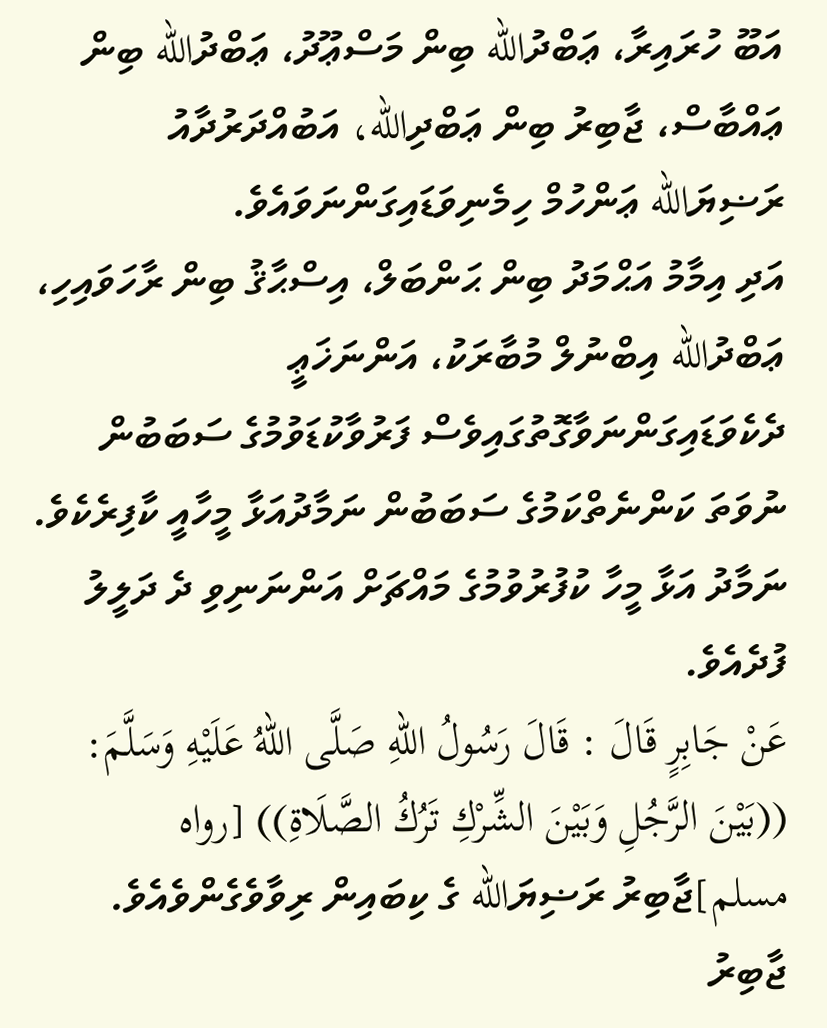އަބޫ ހުރައިރާ، ޢަބްދުالله ބިން މަސްޢޫދު، ޢަބްދުالله ބިން ޢައްބާސް، ޖާބިރު ބިން ޢަބްދިالله، އަބުއްދަރުދާއު ރަޟިޔަالله ޢަންހުމް ހިމެނިވަޑައިގަންނަވައެވެ.
އަދި އިމާމު އަޙްމަދު ބިން ޙަންބަލް، އިސްޙާޤު ބިން ރާހަވައިހި، ޢަބްދުالله އިބްނުލް މުބާރަކު، އަންނަޚަޢީ ދެކެވަޑައިގަންނަވާގޮތުގައިވެސް ފަރުވާކުޑަވުމުގެ ސަބަބުން ނުވަތަ ކަންނެތްކަމުގެ ސަބަބުން ނަމާދުއަޅާ މީހާއީ ކާފިރެކެވެ.
ނަމާދު އަޅާ މީހާ ކުފުރުވުމުގެ މައްޗަށް އަންނަނިވި ދެ ދަލީލު ފުދެއެވެ.
عَنْ جَابِرٍ قَالَ : قَالَ رَسُولُ اللهِ صَلَّى اللهُ عَلَيْهِ وَسَلَّمَ: ((بَيْنَ الرَّجُلِ وَبَيْنَ الشِّرْكِ تَرُكُ الصَّلَاةِ)) [رواه مسلم]ޖާބިރު ރަޟިޔަالله ގެ ކިބައިން ރިވާވެގެންވެއެވެ. ޖާބިރު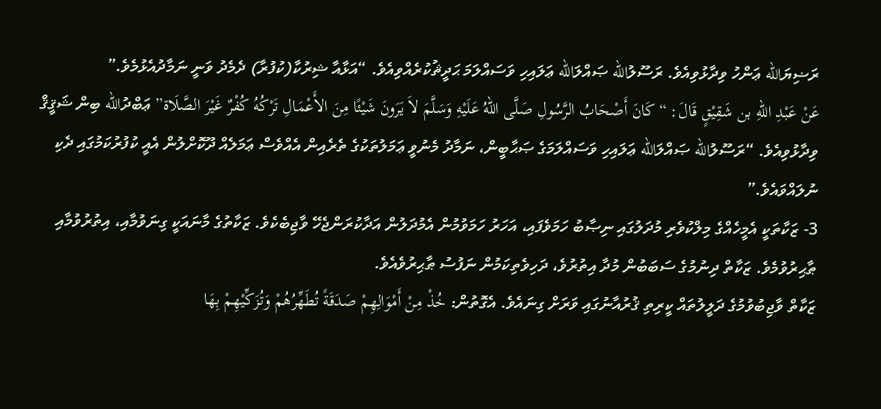ރަޟިޔަالله ޢަންހު ވިދާޅުވިއެވެ. ރަސޫލުالله ޞައްލަالله ޢަލައިހި ވަސައްލަމަ ޙަދީޘުކުރެއްވިއެވެ. “އަޅާއާ ޝިރުކާ(ކުފުރާ) ދެމެދު ވަނީ ނަމާދުއެޅުމެވެ.”
عَنْ عَبْدِ اللهِ بن شَقِيْقٍ قَالَ: “كَانَ أَصْحَابُ الرَّسُولِ صَلَّى اللهُ عَلَيْهِ وَسَلَّمَ لاَ يَرَونَ شَيْئًا مِنَ الأَعْمَالِ تَرْكُهُ كُفْرٌ غَيْرَ الصَّلَاة” ޢަބްދުالله ބިން ޝަޤީޤް ވިދާޅުވިއެވެ. “ރަސޫލުالله ޞައްލަالله ޢަލައިހި ވަސައްލަމަގެ ޞަޙާބީން، ނަމާދު މެނުވީ ޢަމަލުތަކުގެ ތެރެއިން އެއްވެސް ޢަމަލެއް ދޫކޮށްލުން އެއީ ކުފުރުކަމުގައި ދެކި ނުލައްވައެވެ.”
3- ޒަކާތަކީ އެމީހެއްގެ މިލްކުވެރި މުދަލުގައި ނިޞާބު ހަމަވެފައި، އަހަރު ހަމަވުމުން އެމުދަލުން އަދާކުރަންޖެހޭ ވާޖިބެކެވެ. ޒަކާތުގެ މާނައަކީ ގިނަވުމާއި، އިތުރުވުމާއި ޠާޙިރުވުމެވެ. ޒަކާތް ދިނުމުގެ ސަބަބުން މުދާ އިތުރުވެ، ދަހިވެތިކަމުން ނަފުސު ޠާޙިރުވެއެވެ.
ޒަކާތް ވާޖިބުވުމުގެ ދަލީލުތައް ކީރިތި ޤުރުއާނުގައި ވަރަށް ގިނައެވެ. އެގޮތުން: خُذْ مِنْ أَمْوَالِهِمْ صَدَقَةً تُطَهِّرُهُمْ وَتُزَكِّيْهِمْ بِهَا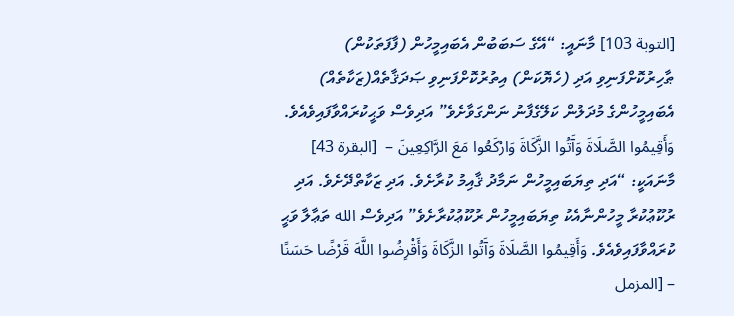[التوبة 103] މާނައީ: “އޭގެ ސަބަބުން އެބައިމީހުން (ފާފަތަކުން) ޠާހިރުކޮށްފަނިވި އަދި (ހެޔޮކަން) އިތުރުކޮށްފަނިވި ޞަދަޤާތެއް(ޒަކާތެއް) އެބައިމީހުންގެ މުދަލުން ކަލޭގެފާނު ނަންގަވާށެވެ” އަދިވެސް ވަޙީކުރައްވާފައިވެއެވެ. وَأَقِيمُوا الصَّلَاةَ وَآَتُوا الزَّكَاةَ وَارْكَعُوا مَعَ الرَّاكِعِينَ –  [البقرة 43]  މާނައަކީ: “އަދި ތިޔަބައިމީހުން ނަމާދު ޤާއިމު ކުރާށެވެ. އަދި ޒަކާތްދޭށެވެ. އަދި ރުކޫޢުކުރާ މީހުންނާއެކު ތިޔަބައިމީހުން ރުކޫޢުކުރާށެވެ” އަދިވެސް الله ތަޢާލާ ވަޙީ ކުރައްވާފައިވެއެވެ. وَأَقِيمُوا الصَّلَاةَ وَآَتُوا الزَّكَاةَ وَأَقْرِضُوا اللَّهَ قَرْضًا حَسَنًا – [المزمل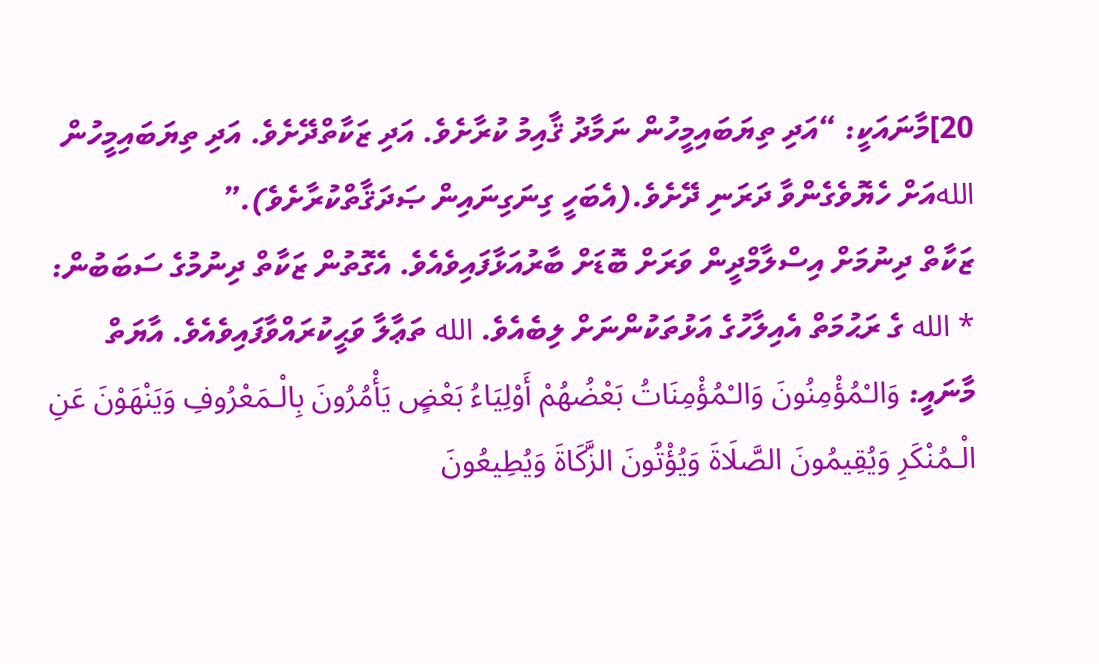20]މާނައަކީ: “އަދި ތިޔަބައިމީހުން ނަމާދު ޤާއިމު ކުރާށެވެ. އަދި ޒަކާތްދޭށެވެ. އަދި ތިޔަބައިމީހުން اللهއަށް ހެޔޮވެގެންވާ ދަރަނި ދޭށެވެ.(އެބަހީ ގިނަގިނައިން ޞަދަޤާތްކުރާށެވެ).”
ޒަކާތް ދިނުމަށް އިސްލާމްދީން ވަރަށް ބޮޑަށް ބާރުއަޅާފައިވެއެވެ. އެގޮތުން ޒަކާތް ދިނުމުގެ ސަބަބުން:
* الله ގެ ރަޙުމަތް އެއިލާހުގެ އަޅުތަކުންނަށް ލިބެއެވެ. الله ތަޢާލާ ވަޙީކުރައްވާފައިވެއެވެ. އާޔަތް މާނައީ: وَالـْمُؤْمِنُونَ وَالـْمُؤْمِنَاتُ بَعْضُهُمْ أَوْلِيَاءُ بَعْضٍ يَأْمُرُونَ بِالْـمَعْرُوفِ وَيَنْهَوْنَ عَنِ الْـمُنْكَرِ وَيُقِيمُونَ الصَّلَاةَ وَيُؤْتُونَ الزَّكَاةَ وَيُطِيعُونَ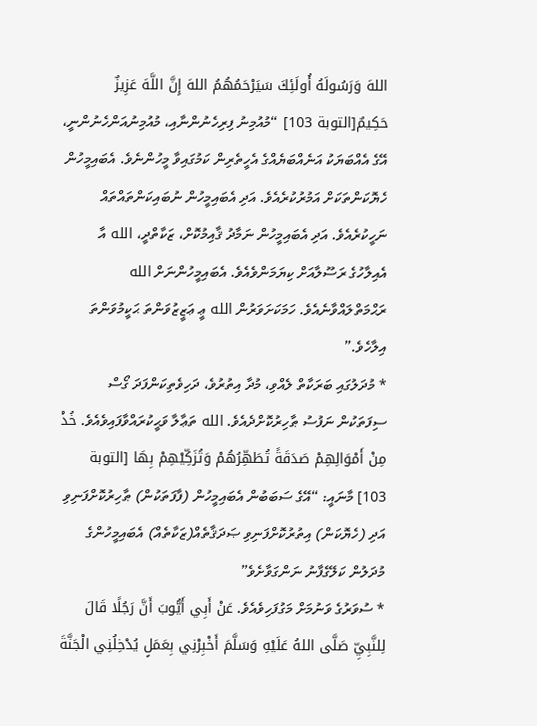اللهَ وَرَسُولَهُ أُولَئِكَ سَيَرْحَمُهُمُ اللهَ إِنَّ اللَّهَ عَزِيزٌ حَكِيمٌ[التوبة 103] “މުއުމިނު ފިރިހެނުންނާއި، މުއުމިނުއަންހެނުންނީ، އޭގެ އެއްބަޔަކު އަނެއްބަޔެއްގެ އެހީތެރިން ކަމުގައިވާ މީހުންނެވެ. އެބައިމީހުން ހެޔޮކަންތަކަށް އަމުރުކުރެއެވެ. އަދި އެބައިމީހުން ނުބައިކަންތައްތައް ނަހީކުރެއެވެ. އަދި އެބައިމީހުން ނަމާދު ޤާއިމުކޮށް، ޒަކާތްދީ، الله އާ އެއިލާހުގެ ރަސޫލާއަށް ކިޔަމަންވެއެވެ. އެބައިމީހުންނަށް الله ރަޙްމަތްލައްވާނެއެވެ. ހަމަކަށަވަރުން الله ޢީ ޢަޒީޒުވަންތަ ޙަކީމުވަންތަ އިލާހެވެ.”
* މުދަލުގައި ބަރަކާތް ލެއްވި، މުދާ އިތުރުވެ، ދަހިވެތިކަންފަދަ ގޯސް ސިފަތަކުން ނަފުސު ޠާހިރުކޮށްދެއެވެ. الله ތަޢާލާ ވަޙީކުރައްވާފައިވެއެވެ. خُذْ مِنْ أَمْوَالِهِمْ صَدَقَةً تُطَهِّرُهُمْ وَتُزَكِّيْهِمْ بِهَا [التوبة 103] މާނައީ: “އޭގެ ސަބަބުން އެބައިމީހުން (ފާފަތަކުން) ޠާހިރުކޮށްފަނިވި އަދި (ހެޔޮކަން) އިތުރުކޮށްފަނިވި ޞަދަޤާތެއް(ޒަކާތެއް) އެބައިމީހުންގެ މުދަލުން ކަލޭގެފާނު ނަންގަވާށެވެ”
* ސުވަރުގެ ވަނުމަށް މަގުފަހިވެއެވެ. عَنْ أَبِي أَيُّوبَ أَنَّ رَجُلًا قَالَ لِلنَّبِيِّ صَلَّى اللهُ عَلَيْهِ وَسَلَّمَ أَخْبِرْنِي بِعَمَلٍ يُدْخِلُنِي الْجَنَّةَ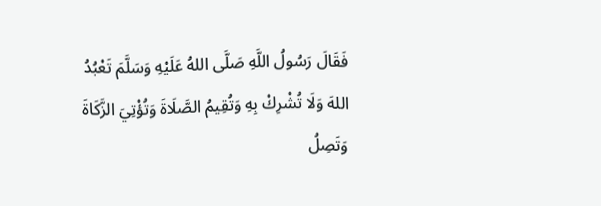فَقَالَ رَسُولُ اللَّهِ صَلَّى اللهُ عَلَيْهِ وَسَلَّمَ تَعْبُدُ اللهَ وَلَا تُشْرِكْ بِهِ وَتُقِيمُ الصَّلَاةَ وَتُؤْتِيَ الزَّكَاةَ وَتَصِلُ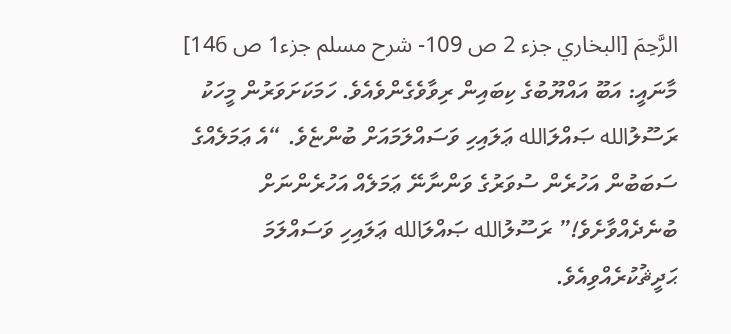الرَّحِمَ [البخاري جزء 2 ص 109- شرح مسلم جزء1 ص 146] މާނައީ: އަބޫ އައްޔޫބުގެ ކިބައިން ރިވާވެގެންވެއެވެ. ހަމަކަށަވަރުން މީހަކު ރަސޫލުالله ޞައްލަالله ޢަލައިހި ވަސައްލަމައަށް ބުންޏެވެ. “އެ ޢަމަލެއްގެ ސަބަބުން އަހުރެން ސުވަރުގެ ވަންނާނޭ ޢަމަލެއް އަހުރެންނަށް ބުނެދެއްވާށެވެ!” ރަސޫލުالله ޞައްލަالله ޢަލައިހި ވަސައްލަމަ ޙަދީޘުކުރެއްވިއެވެ.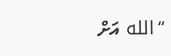“الله އަށް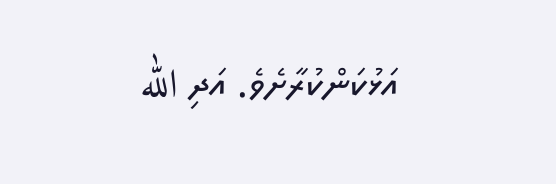އަޅުކަންކުރާށެވެ. އަދި الله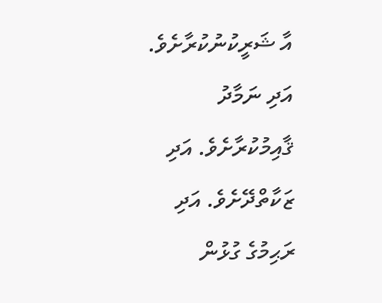އާ ޝަރީކުނުކުރާށެވެ. އަދި ނަމާދު ޤާއިމުކުރާށެވެ. އަދި ޒަކާތްދޭށެވެ. އަދި ރަޙިމުގެ ގުޅުން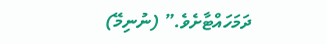ދަމަހައްޓާށެވެ.” (ނުނިމޭ)